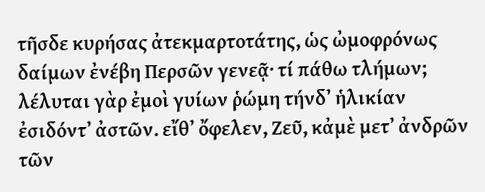τῆσδε κυρήσας ἀτεκμαρτοτάτης, ὡς ὠμοφρόνως δαίμων ἐνέβη Περσῶν γενεᾷ· τί πάθω τλήμων; λέλυται γὰρ ἐμοὶ γυίων ῥώμη τήνδʼ ἡλικίαν ἐσιδόντʼ ἀστῶν. εἴθʼ ὄφελεν, Ζεῦ, κἀμὲ μετʼ ἀνδρῶν τῶν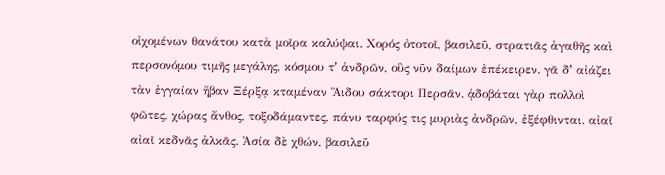οἰχομένων θανάτου κατὰ μοῖρα καλύψαι. Χορός ὀτοτοῖ, βασιλεῦ, στρατιᾶς ἀγαθῆς καὶ περσονόμου τιμῆς μεγάλης, κόσμου τʼ ἀνδρῶν, οὓς νῦν δαίμων ἐπέκειρεν. γᾶ δʼ αἰάζει τὰν ἐγγαίαν ἥβαν Ξέρξᾳ κταμέναν Ἅιδου σάκτορι Περσᾶν. ᾁδοβάται γὰρ πολλοὶ φῶτες, χώρας ἄνθος, τοξοδάμαντες, πάνυ ταρφύς τις μυριὰς ἀνδρῶν, ἐξέφθινται. αἰαῖ αἰαῖ κεδνᾶς ἀλκᾶς. Ἀσία δὲ χθών, βασιλεῦ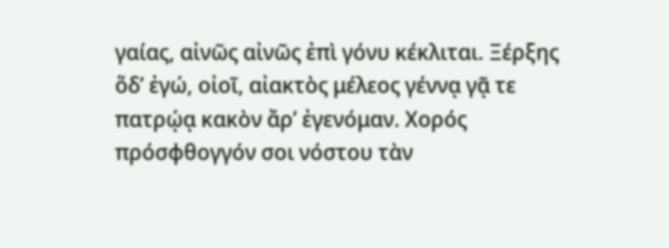γαίας, αἰνῶς αἰνῶς ἐπὶ γόνυ κέκλιται. Ξέρξης ὅδʼ ἐγώ, οἰοῖ, αἰακτὸς μέλεος γέννᾳ γᾷ τε πατρῴᾳ κακὸν ἄρʼ ἐγενόμαν. Χορός πρόσφθογγόν σοι νόστου τὰν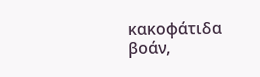κακοφάτιδα βοάν,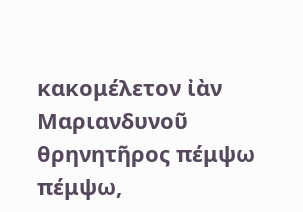κακομέλετον ἰὰν Μαριανδυνοῦ θρηνητῆρος πέμψω πέμψω,